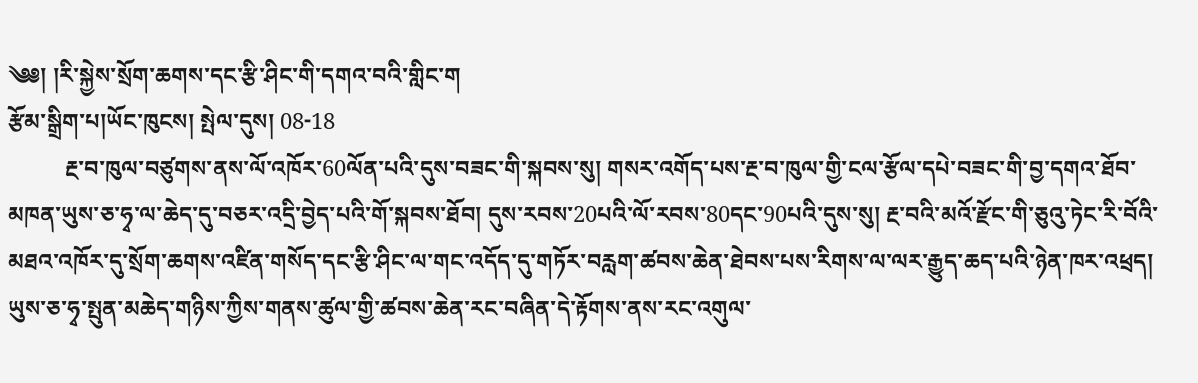༄༅། །རི་སྐྱེས་སྲོག་ཆགས་དང་རྩི་ཤིང་གི་དགའ་བའི་གླིང་ག
རྩོམ་སྒྲིག་པ།ཡོང་ཁུངས། སྤེལ་དུས། 08-18
          རྔ་བ་ཁུལ་བཙུགས་ནས་ལོ་འཁོར་60ལོན་པའི་དུས་བཟང་གི་སྐབས་སུ། གསར་འགོད་པས་རྔ་བ་ཁུལ་གྱི་ངལ་རྩོལ་དཔེ་བཟང་གི་བྱ་དགའ་ཐོབ་མཁན་ཡུས་ཅ་ཧྭ་ལ་ཆེད་དུ་བཅར་འདྲི་བྱེད་པའི་གོ་སྐབས་ཐོབ། དུས་རབས་20པའི་ལོ་རབས་80དང་90པའི་དུས་སུ། རྔ་བའི་མའོ་རྫོང་གི་ཅུའུ་ཏེང་རི་བོའི་མཐའ་འཁོར་དུ་སྲོག་ཆགས་འཛིན་གསོད་དང་རྩི་ཤིང་ལ་གང་འདོད་དུ་གཏོར་བརླག་ཚབས་ཆེན་ཐེབས་པས་རིགས་ལ་ལར་རྒྱུད་ཆད་པའི་ཉེན་ཁར་འཕྲད། ཡུས་ཅ་ཧྭ་སྤུན་མཆེད་གཉིས་ཀྱིས་གནས་ཚུལ་གྱི་ཚབས་ཆེན་རང་བཞིན་དེ་རྟོགས་ནས་རང་འགུལ་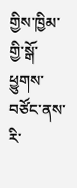གྱིས་ཁྱིམ་གྱི་སྒོ་ཕྱུགས་བཙོང་ནས་རི་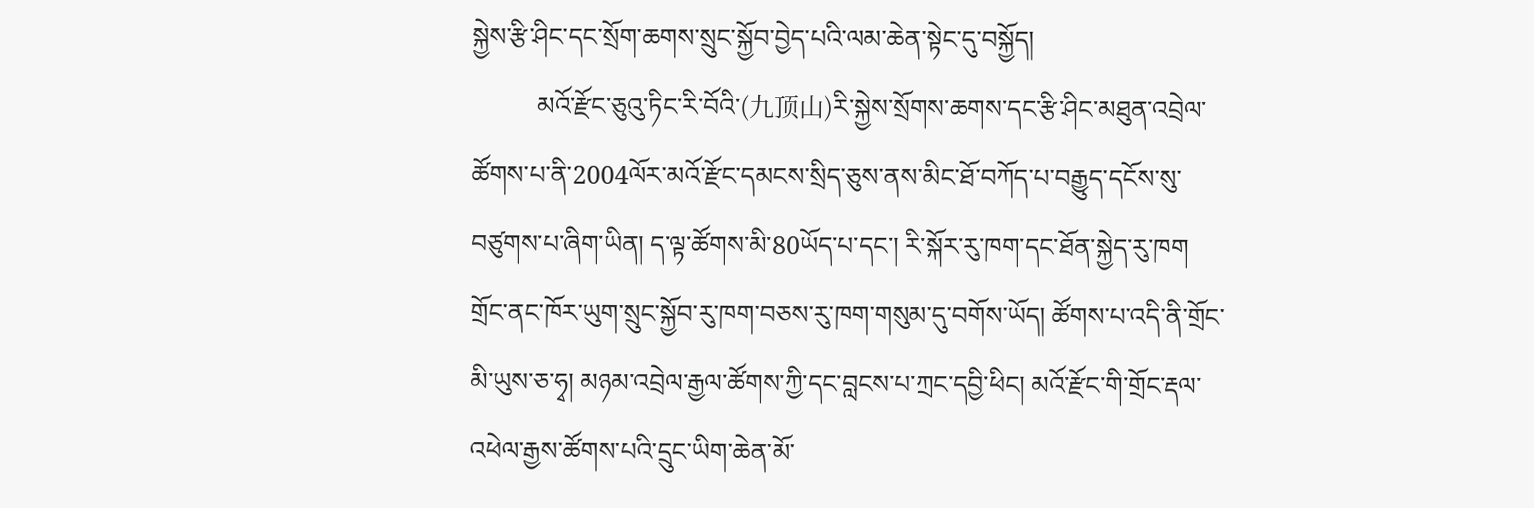སྐྱེས་རྩི་ཤིང་དང་སྲོག་ཆགས་སྲུང་སྐྱོབ་བྱེད་པའི་ལམ་ཆེན་སྟེང་དུ་བསྐྱོད།
          མའོ་རྫོང་ཅུའུ་ཏིང་རི་བོའི་(九顶山)རི་སྐྱེས་སྲོགས་ཆགས་དང་རྩི་ཤིང་མཐུན་འབྲེལ་ཚོགས་པ་ནི་2004ལོར་མའོ་རྫོང་དམངས་སྲིད་ཅུས་ནས་མིང་ཐོ་བཀོད་པ་བརྒྱུད་དངོས་སུ་བཙུགས་པ་ཞིག་ཡིན། ད་ལྟ་ཚོགས་མི་80ཡོད་པ་དང་། རི་སྐོར་རུ་ཁག་དང་ཐོན་སྐྱེད་རུ་ཁག གྲོང་ནང་ཁོར་ཡུག་སྲུང་སྐྱོབ་རུ་ཁག་བཅས་རུ་ཁག་གསུམ་དུ་བགོས་ཡོད། ཚོགས་པ་འདི་ནི་གྲོང་མི་ཡུས་ཅ་ཧྭ། མཉམ་འབྲེལ་རྒྱལ་ཚོགས་ཀྱི་དང་བླངས་པ་ཀྲང་དབྱི་ཕིང། མའོ་རྫོང་གི་གྲོང་རྡལ་འཕེལ་རྒྱས་ཚོགས་པའི་དྲུང་ཡིག་ཆེན་མོ་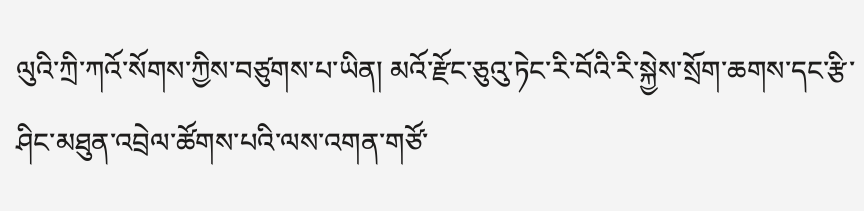ལུའི་ཀྲི་ཀའོ་སོགས་ཀྱིས་བཙུགས་པ་ཡིན། མའོ་རྫོང་ཅུའུ་ཏེང་རི་བོའི་རི་སྐྱེས་སྲོག་ཆགས་དང་རྩི་ཤིང་མཐུན་འབྲེལ་ཚོགས་པའི་ལས་འགན་གཙོ་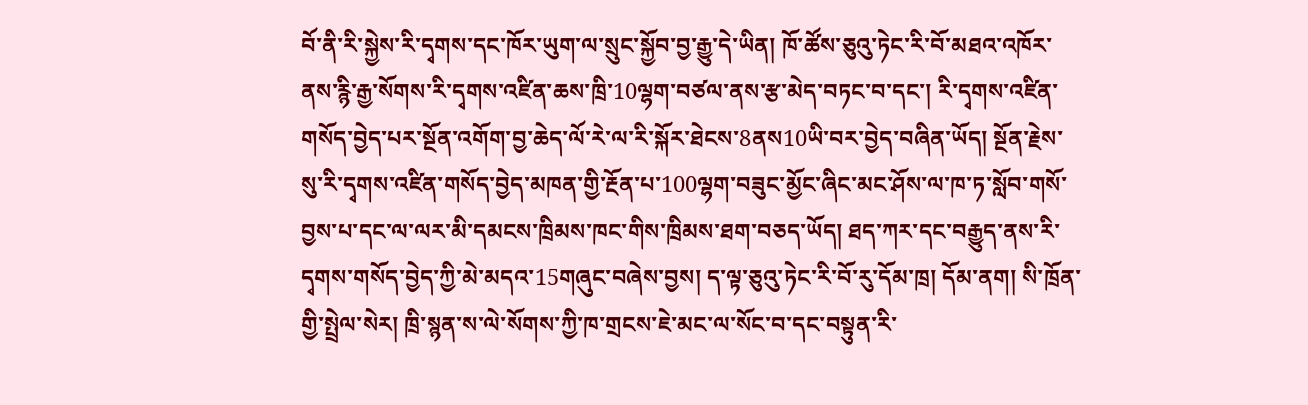བོ་ནི་རི་སྐྱེས་རི་དྭགས་དང་ཁོར་ཡུག་ལ་སྲུང་སྐྱོབ་བྱ་རྒྱུ་དེ་ཡིན། ཁོ་ཚོས་ཅུའུ་ཏེང་རི་བོ་མཐའ་འཁོར་ནས་རྙི་རྒྱ་སོགས་རི་དྭགས་འཛིན་ཆས་ཁྲི་10ལྷག་བཙལ་ནས་རྩ་མེད་བཏང་བ་དང་། རི་དྭགས་འཛིན་གསོད་བྱེད་པར་སྔོན་འགོག་བྱ་ཆེད་ལོ་རེ་ལ་རི་སྐོར་ཐེངས་8ནས10ཡི་བར་བྱེད་བཞིན་ཡོད། སྔོན་རྗེས་སུ་རི་དྭགས་འཛིན་གསོད་བྱེད་མཁན་གྱི་རྔོན་པ་100ལྷག་བཟུང་མྱོང་ཞིང་མང་ཤོས་ལ་ཁ་ཏ་སློབ་གསོ་བྱས་པ་དང་ལ་ལར་མི་དམངས་ཁྲིམས་ཁང་གིས་ཁྲིམས་ཐག་བཅད་ཡོད། ཐད་ཀར་དང་བརྒྱུད་ནས་རི་དྭགས་གསོད་བྱེད་ཀྱི་མེ་མདའ་15གཞུང་བཞེས་བྱས། ད་ལྟ་ཅུའུ་ཏེང་རི་བོ་རུ་དོམ་ཁྲ། དོམ་ནག། སི་ཁྲོན་གྱི་སྤྲེལ་སེར། ཁྲི་སྙན་ས་ལེ་སོགས་ཀྱི་ཁ་གྲངས་ཇེ་མང་ལ་སོང་བ་དང་བསྟུན་རི་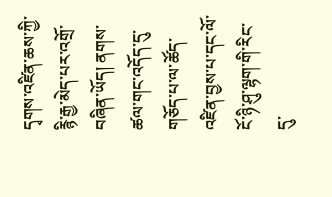དྭགས་འཛིན་ཆས་ཀྱི་རྙི་རྒྱ་མེད་པར་འགྲོ་བཞིན་ཡོད། ནགས་ཚལ་གང་འདོད་དུ་གཅོད་པ་ལ་ཚོད་འཛིན་བྱས་པ་དང་ལོ་ངོ་ཉི་ཤུ་ལྷག་གི་རིང་དུ་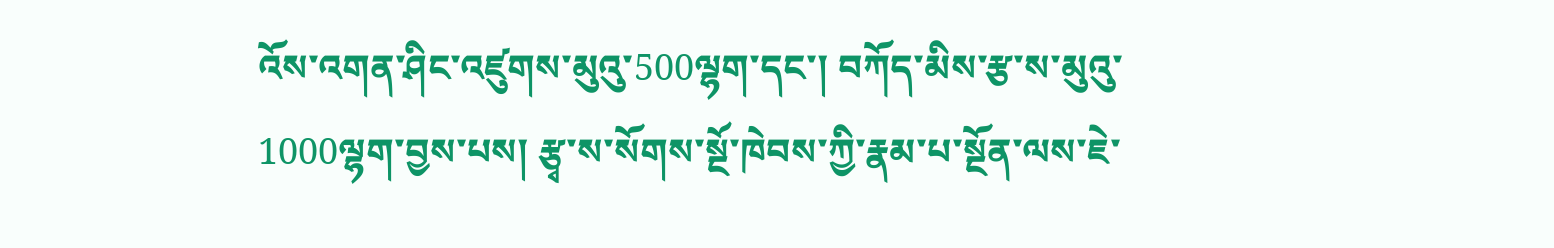འོས་འགན་ཤིང་འཛུགས་མུའུ་500ལྷག་དང་། བཀོད་མིས་རྩ་ས་མུའུ་1000ལྷག་བྱས་པས། རྩྭ་ས་སོགས་སྔོ་ཁེབས་ཀྱི་རྣམ་པ་སྔོན་ལས་ཇེ་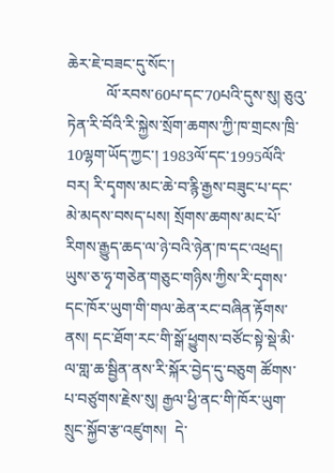ཆེར་ཇེ་བཟང་དུ་སོང་།
          ལོ་རབས་60པ་དང་70པའི་དུས་སུ། ཅུའུ་ཏེན་རི་བོའི་རི་སྐྱེས་སྲོག་ཆགས་ཀྱི་ཁ་གྲངས་ཁྲི་10ལྷག་ཡོད་ཀྱང་། 1983ལོ་དང་1995ལོའི་བར། རི་དྭགས་མང་ཆེ་བ་རྙི་རྒྱས་བཟུང་པ་དང་མེ་མདས་བསད་པས། སྲོགས་ཆགས་མང་པོ་རིགས་རྒྱུད་ཆད་ལ་ཉེ་བའི་ཉེན་ཁ་དང་འཕྲད། ཡུས་ཅ་ཧྭ་གཅེན་གཅུང་གཉིས་ཀྱིས་རི་དྭགས་དང་ཁོར་ཡུག་གི་གལ་ཆེན་རང་བཞིན་རྟོགས་ནས། དང་ཐོག་རང་གི་སྒོ་ཕྱུགས་བཙོང་སྟེ་སྡེ་མི་ལ་གླ་ཆ་སྦྱིན་ནས་རི་སྐོར་བྱེད་དུ་བཅུག ཚོགས་པ་བཙུགས་རྗེས་སུ། རྒྱལ་ཕྱི་ནང་གི་ཁོར་ཡུག་སྲུང་སྐྱོབ་རྩ་འཛུགས།  དེ་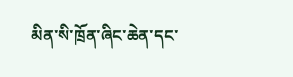མིན་སི་ཁྲོན་ཞིང་ཆེན་དང་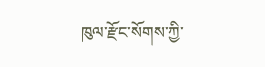ཁུལ་རྫོང་སོགས་ཀྱི་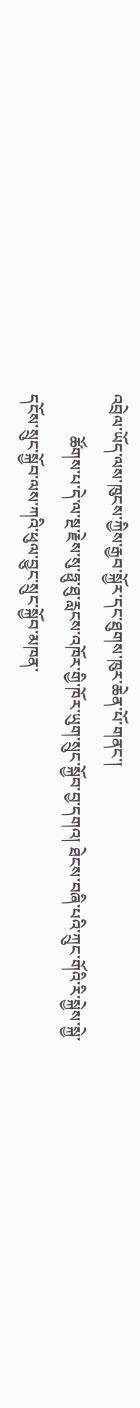འབྲེལ་ཡོད་ལས་ཁུངས་ཀྱིས་རྒྱབ་སྐྱོར་དང་ཐུགས་ཁུར་ཆེན་པོ་གནང་།
          ཚོགས་པ་དེ་ལ་སྔ་རྗེས་སུ་ཧྥུ་ཐུ་རླངས་འཁོར་གྱི་ཁོར་ཡུག་སྲུང་སྐྱོབ་བྱ་དགའ། ཐེངས་བཞི་པའི་ཀྲུང་གོའི་རི་སྐྱེས་སྐྱེ་དངོས་སྲུང་སྐྱོབ་ལས་ཀའི་ཕུལ་བྱུང་སྲུང་སྐྱོབ་མཁན་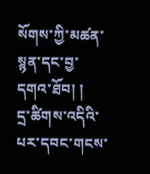སོགས་ཀྱི་མཚན་སྙན་དང་བྱ་དགའ་ཐོབ། །
དྲ་ཚིགས་འདིའི་པར་དབང་གངས་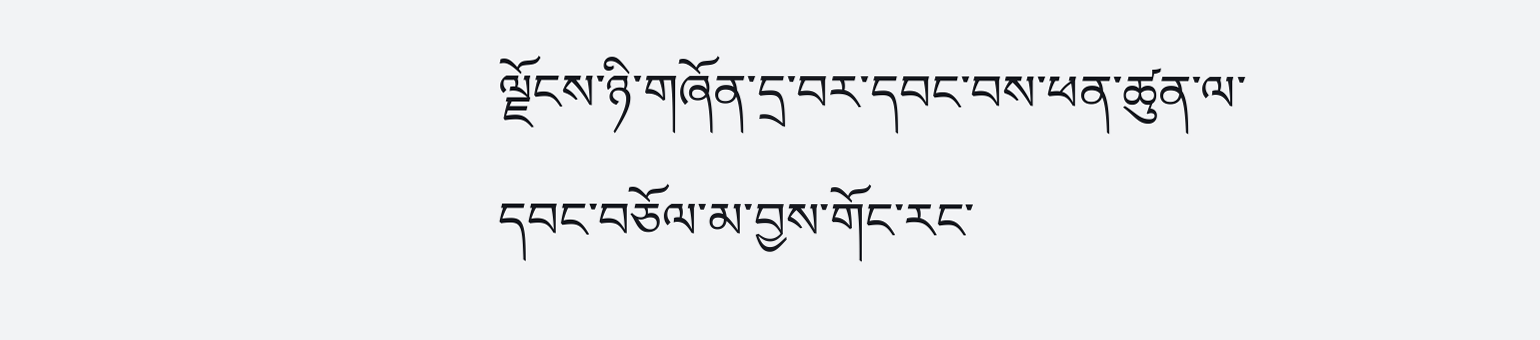ལྗོངས་ཉི་གཞོན་དྲ་བར་དབང་བས་ཕན་ཚུན་ལ་དབང་བཅོལ་མ་བྱས་གོང་རང་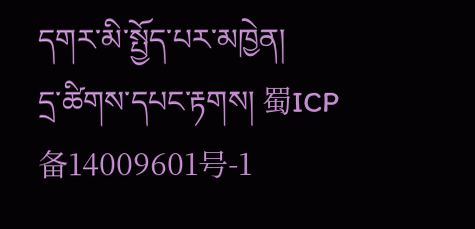དགར་མི་སྤྱོད་པར་མཁྱེན།
དྲ་ཚིགས་དཔང་རྟགས། 蜀ICP备14009601号-1